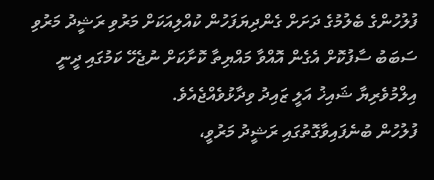ފުލުހުންގެ ބެލުމުގެ ދަށަށް ގެންދިޔަފަހުން ކުއްލިއަކަށް މަރުވި ރަޝީދު މަރުވި ސަބަބު ސާފުކޮށް އެގެން އޮއްވާ މައްޔިތާ ކޮށާކަށް ނުޖެހޭ ކަމުގައި ދީނީ އިލްމުވެރިޔާ ޝައިޚު އަލީ ޒައިދު ވިދާޅުވެއްޖެއެވެ.
ފުލުހުން ބުނެފައިވާގޮތުގައި ރަޝީދު މަރުވީ،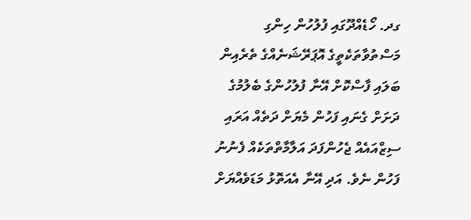ގދ. ހޯޑެއްދޫގައި ފުލުހުން ހިންގި މަސްތުވާތަކެތީގެ އޮޕަރޭޝަނެއްގެ ތެރެއިން ބަލައި ފާސްކޮށް އޭނާ ފުލުހުންގެ ބެލުމުގެ ދަށަށް ގެނައި ފަހުން މެޔަށް ދަތެއް އަރައި ސިޒްއައެއް ޖެހުންފަދަ އަލާމާތްތަކެއް ފެނުނު ފަހުން ނެވެ. އަދި އޭނާ އެއަތޮޅު މަޑަވެއްޔަށް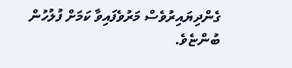ގެންދިޔައިރުވެސް މަރުވެފައިވާ ކަމަށް ފުލުހުން ބުންޏެވެ.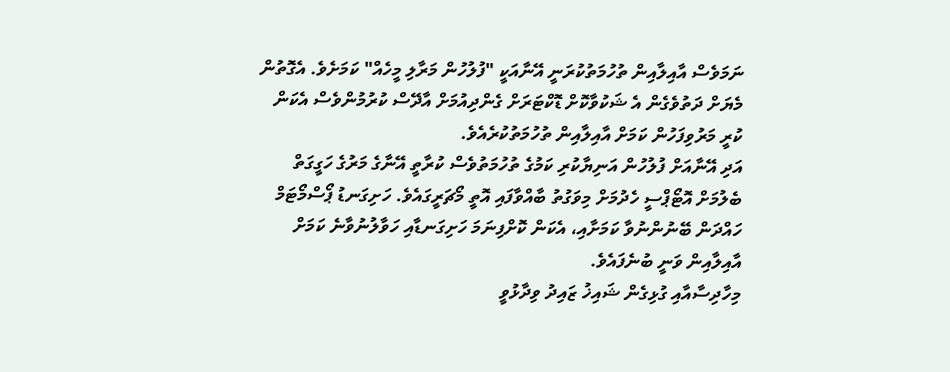ނަމަވެސް އާއިލާއިން ތުހުމަތުކުރަނީ އޭނާއަކީ "ފުލުހުން މަރާލި މީހެއް" ކަމަށެވެ. އެގޮތުން މެޔަށް ދަތުވެގެން އެ ޝަކުވާކޮށް ޑޮކްޓަރަށް ގެންދިއުމަށް އާދޭސް ކުރުމުންވެސް އެކަން ކުރީ މަރުވިފަހުން ކަމަށް އާއިލާއިން ތުހުމަތުކުރެއެވެ.
އަދި އޭނާއަށް ފުލުހުން އަނިޔާކުރި ކަމުގެ ތުހުމަތުވެސް ކުރާތީ އޭނާގެ މަރުގެ ހަގީގަތް ބެލުމަށް އޮޓޯޕްސީ ހެދުމަށް މިވަގުތު ބާއްވާފައި އޮތީ މޯޗަރީގައެވެ. ހަށިގަނޑު ޕޯސްމޯޓަމް ހައްދަން ބޭނުންނުވާ ކަމަށާއި، އެކަން ކޮށްފިނަމަ ހަށިގަނޑާއި ހަވާލުނުވާނެ ކަމަށް އާއިލާއިން ވަނީ ބުނެފައެވެ.
މިހާދިސާއާއި ގުޅިގެން ޝައިޚު ޒައިދު ވިދާޅުވީ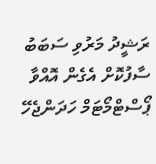ރަޝީދު މަރުވި ސަބަބު ސާފުކޮށް އެގެން އޮއްވާ ޕޯސްޓްމޯޓަމް ހަދަންޖެހޭ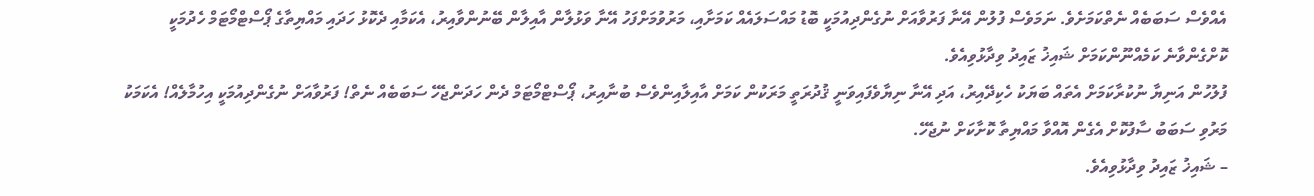އެއްވެސް ސަބަބެއް ނެތްކަމަށެވެ. ނަމަވެސް ފުލުން އޭނާ ފަރުވާއަށް ނުގެންދިއުމަކީ ބޮޑު މައްސަލައެއް ކަމަށާއި، މަރުވުމަށްފަހު އޭނާ ވަޅުލާން އާއިލާން ބޭނުންވާއިރު، އެކަމާއި ދެކޮޅު ހަދައި މައްޔިތާގެ ޕޯސްޓްމޯޓަމް ހެދުމަކީ ކޮށްގެންވާނެ ކަމެއްނޫންކަމަށް ޝައިޚު ޒައިދު ވިދާޅުވިއެވެ.
ފުލުހުން އަނިޔާ ނުކުރާކަމަށް އެތައް ބަޔަކު ހެކިދޭއިރު، އަދި އޭނާ ނިޔާވެފައިވަނީ ޤުދުރަތީ މަރަކުން ކަމަށް އާއިލާއިންވެސް ބުނާއިރު، ޕޯސްޓްމޯޓަމް ދެން ހަދަންޖެހޭ ސަބަބެއް ނެތް! ފަރުވާއަށް ނުގެންދިއުމަކީ އިހުމާލެއް! އެކަމަކު މަރުވި ސަބަބު ސާފުކޮށް އެގެން އޮއްވާ މައްޔިތާ ކޮށާކަށް ނުޖެހޭ.
– ޝައިޚު ޒައިދު ވިދާޅުވިއެވެ.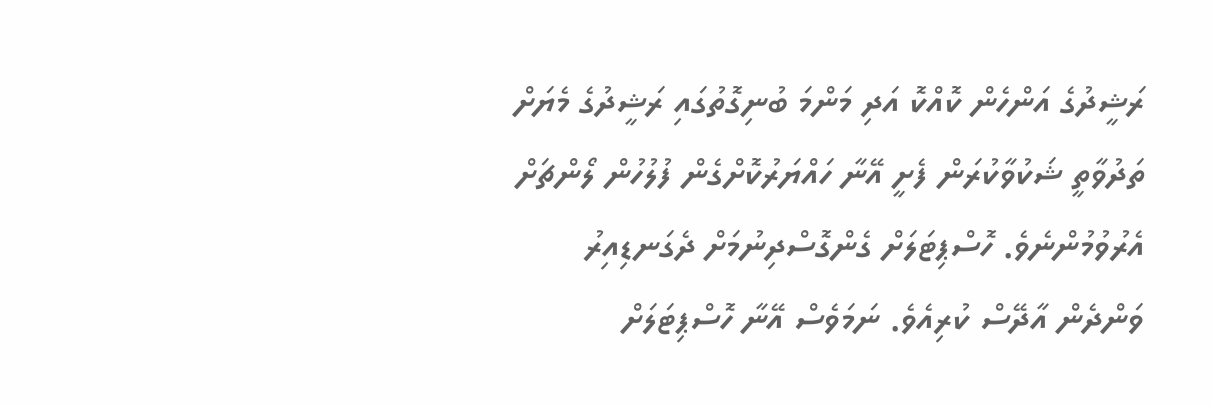ރަޝީދުގެ އަންހެން ކޮއްކޮ އަދި މަންމަ ބުނިގޮތުގައި ރަޝީދުގެ މެޔަށް ތަދުވާތީ ޝަކުވާކުރަން ފެށީ އޭނާ ހައްޔަރުކޮށްގެން ފުލުހުން ލޯންޗަށް އެރުވުމުންނެވެ. ހޮސްޕިޓަލަށް ގެންގޮސްދިނުމަށް ދެގަނޑިއިރު ވަންދެން އާދޭސް ކުރިއެވެ. ނަމަވެސް އޭނާ ހޮސްޕިޓަލަށް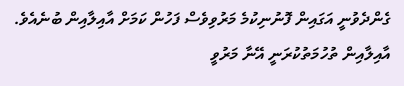ގެންދެވުނީ އަގައިން ފޮނުނިކުމެ މަރުވިވެސް ފަހުން ކަމަށް އާއިލާއިން ބުނެއެވެ. އާއިލާއިން ތުހުމަތުކުރަނީ އޭނާ މަރުވީ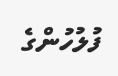ފުލުހުންގެ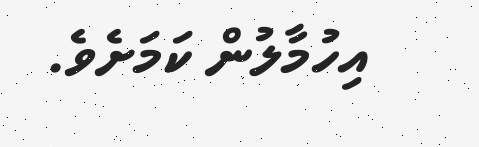އިހުމާލުން ކަމަށެވެ.